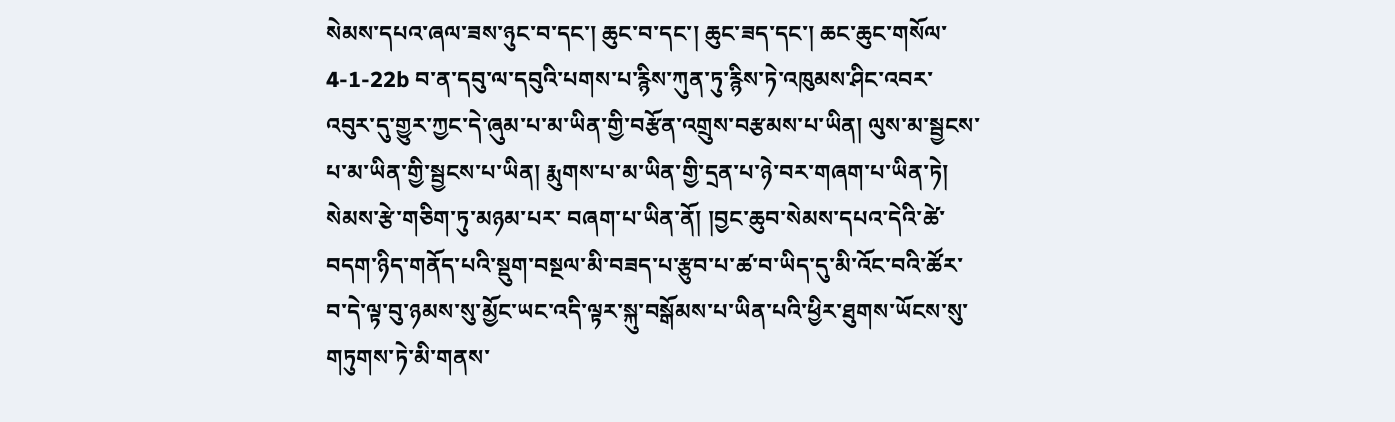སེམས་དཔའ་ཞལ་ཟས་ཉུང་བ་དང་། ཆུང་བ་དང་། ཆུང་ཟད་དང་། ཆང་ཆུང་གསོལ་ 4-1-22b བ་ན་དབུ་ལ་དབུའི་པགས་པ་རྙིས་ཀུན་ཏུ་རྙིས་ཏེ་འཁུམས་ཤིང་འབར་འབུར་དུ་གྱུར་ཀྱང་དེ་ཞུམ་པ་མ་ཡིན་གྱི་བརྩོན་འགྲུས་བརྩམས་པ་ཡིན། ལུས་མ་སྦྱངས་པ་མ་ཡིན་གྱི་སྦྱངས་པ་ཡིན། རྨུགས་པ་མ་ཡིན་གྱི་དྲན་པ་ཉེ་བར་གཞག་པ་ཡིན་ཏེ། སེམས་རྩེ་གཅིག་ཏུ་མཉམ་པར་ བཞག་པ་ཡིན་ནོ། །བྱང་ཆུབ་སེམས་དཔའ་དེའི་ཚེ་བདག་ཉིད་གནོད་པའི་སྡུག་བསྔལ་མི་བཟད་པ་རྩུབ་པ་ཚ་བ་ཡིད་དུ་མི་འོང་བའི་ཚོར་བ་དེ་ལྟ་བུ་ཉམས་སུ་མྱོང་ཡང་འདི་ལྟར་སྐུ་བསྒོམས་པ་ཡིན་པའི་ཕྱིར་ཐུགས་ཡོངས་སུ་གཏུགས་ཏེ་མི་གནས་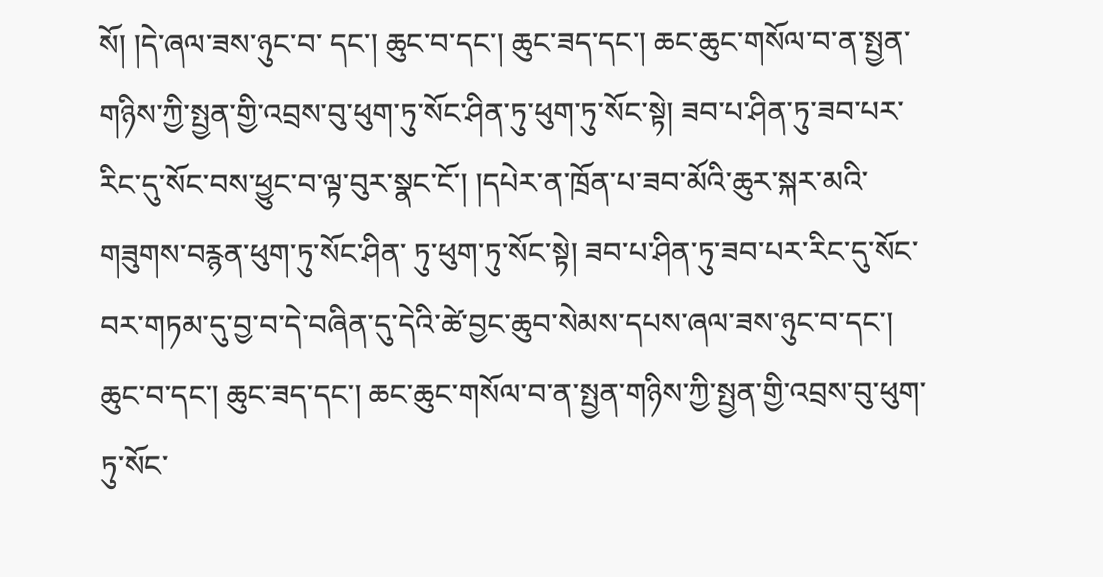སོ། །དེ་ཞལ་ཟས་ཉུང་བ་ དང་། ཆུང་བ་དང་། ཆུང་ཟད་དང་། ཆང་ཆུང་གསོལ་བ་ན་སྤྱན་གཉིས་ཀྱི་སྤྱན་གྱི་འབྲས་བུ་ཕུག་ཏུ་སོང་ཤིན་ཏུ་ཕུག་ཏུ་སོང་སྟེ། ཟབ་པ་ཤིན་ཏུ་ཟབ་པར་རིང་དུ་སོང་བས་ཕྱུང་བ་ལྟ་བུར་སྣང་ངོ་། །དཔེར་ན་ཁྲོན་པ་ཟབ་མོའི་ཆུར་སྐར་མའི་གཟུགས་བརྙན་ཕུག་ཏུ་སོང་ཤིན་ ཏུ་ཕུག་ཏུ་སོང་སྟེ། ཟབ་པ་ཤིན་ཏུ་ཟབ་པར་རིང་དུ་སོང་བར་གཏམ་དུ་བྱ་བ་དེ་བཞིན་དུ་དེའི་ཚེ་བྱང་ཆུབ་སེམས་དཔས་ཞལ་ཟས་ཉུང་བ་དང་། ཆུང་བ་དང་། ཆུང་ཟད་དང་། ཆང་ཆུང་གསོལ་བ་ན་སྤྱན་གཉིས་ཀྱི་སྤྱན་གྱི་འབྲས་བུ་ཕུག་ཏུ་སོང་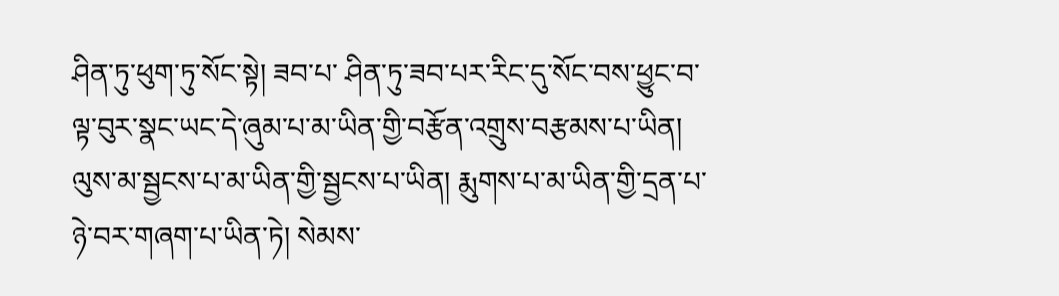ཤིན་ཏུ་ཕུག་ཏུ་སོང་སྟེ། ཟབ་པ་ ཤིན་ཏུ་ཟབ་པར་རིང་དུ་སོང་བས་ཕྱུང་བ་ལྟ་བུར་སྣང་ཡང་དེ་ཞུམ་པ་མ་ཡིན་གྱི་བརྩོན་འགྲུས་བརྩམས་པ་ཡིན། ལུས་མ་སྦྱངས་པ་མ་ཡིན་གྱི་སྦྱངས་པ་ཡིན། རྨུགས་པ་མ་ཡིན་གྱི་དྲན་པ་ཉེ་བར་གཞག་པ་ཡིན་ཏེ། སེམས་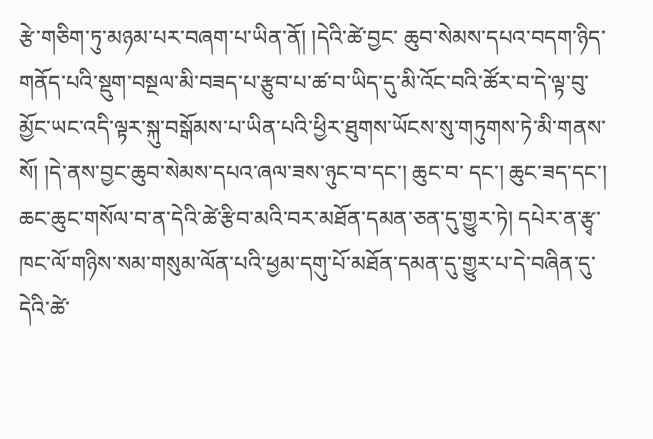རྩེ་གཅིག་ཏུ་མཉམ་པར་བཞག་པ་ཡིན་ནོ། །དེའི་ཚེ་བྱང་ ཆུབ་སེམས་དཔའ་བདག་ཉིད་གནོད་པའི་སྡུག་བསྔལ་མི་བཟད་པ་རྩུབ་པ་ཚ་བ་ཡིད་དུ་མི་འོང་བའི་ཚོར་བ་དེ་ལྟ་བུ་མྱོང་ཡང་འདི་ལྟར་སྐུ་བསྒོམས་པ་ཡིན་པའི་ཕྱིར་ཐུགས་ཡོངས་སུ་གཏུགས་ཏེ་མི་གནས་སོ། །དེ་ནས་བྱང་ཆུབ་སེམས་དཔའ་ཞལ་ཟས་ཉུང་བ་དང་། ཆུང་བ་ དང་། ཆུང་ཟད་དང་། ཆང་ཆུང་གསོལ་བ་ན་དེའི་ཚེ་རྩིབ་མའི་བར་མཐོན་དམན་ཅན་དུ་གྱུར་ཏེ། དཔེར་ན་རྩྭ་ཁང་ལོ་གཉིས་སམ་གསུམ་ལོན་པའི་ཕྱམ་དགུ་པོ་མཐོན་དམན་དུ་གྱུར་པ་དེ་བཞིན་དུ་དེའི་ཚེ་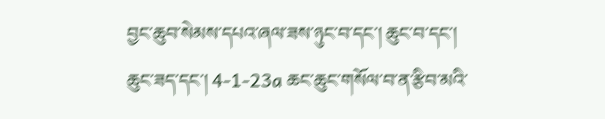བྱང་ཆུབ་སེམས་དཔའ་ཞལ་ཟས་ཉུང་བ་དང་། ཆུང་བ་དང་། ཆུང་ཟད་དང་། 4-1-23a ཆང་ཆུང་གསོལ་བ་ན་རྩིབ་མའི་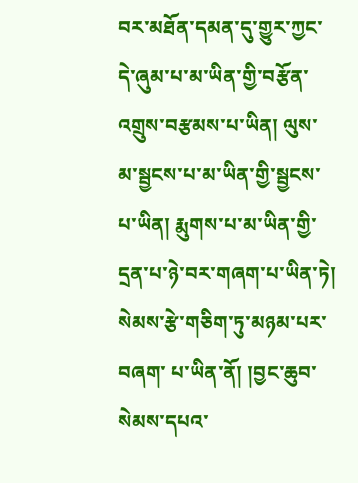བར་མཐོན་དམན་དུ་གྱུར་ཀྱང་དེ་ཞུམ་པ་མ་ཡིན་གྱི་བརྩོན་འགྲུས་བརྩམས་པ་ཡིན། ལུས་མ་སྦྱངས་པ་མ་ཡིན་གྱི་སྦྱངས་པ་ཡིན། རྨུགས་པ་མ་ཡིན་གྱི་དྲན་པ་ཉེ་བར་གཞག་པ་ཡིན་ཏེ། སེམས་རྩེ་གཅིག་ཏུ་མཉམ་པར་བཞག་ པ་ཡིན་ནོ། །བྱང་ཆུབ་སེམས་དཔའ་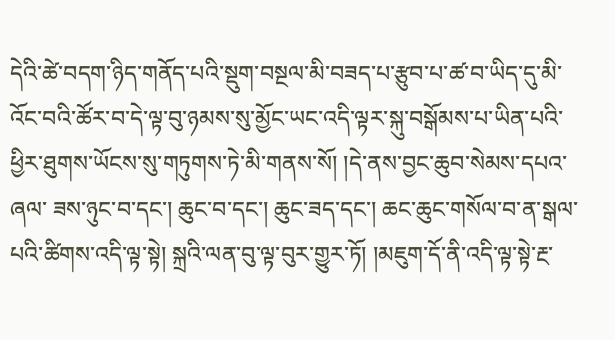དེའི་ཚེ་བདག་ཉིད་གནོད་པའི་སྡུག་བསྔལ་མི་བཟད་པ་རྩུབ་པ་ཚ་བ་ཡིད་དུ་མི་འོང་བའི་ཚོར་བ་དེ་ལྟ་བུ་ཉམས་སུ་མྱོང་ཡང་འདི་ལྟར་སྐུ་བསྒོམས་པ་ཡིན་པའི་ཕྱིར་ཐུགས་ཡོངས་སུ་གཏུགས་ཏེ་མི་གནས་སོ། །དེ་ནས་བྱང་ཆུབ་སེམས་དཔའ་ཞལ་ ཟས་ཉུང་བ་དང་། ཆུང་བ་དང་། ཆུང་ཟད་དང་། ཆང་ཆུང་གསོལ་བ་ན་སྒལ་པའི་ཚིགས་འདི་ལྟ་སྟེ། སྐྲའི་ལན་བུ་ལྟ་བུར་གྱུར་ཏོ། །མཇུག་དོ་ནི་འདི་ལྟ་སྟེ་རྔ་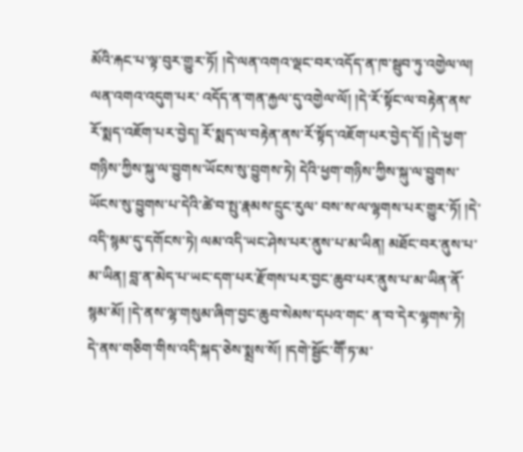མོའི་རྐང་པ་ལྟ་བུར་གྱུར་ཏོ། །དེ་ལན་འགའ་ལྡང་བར་འདོད་ན་ཁ་སྦུབ་ཏུ་འགྱེལ་ལ། ལན་འགའ་འདུག་པར་ འདོད་ན་གན་རྐྱལ་དུ་འགྱེལ་ལོ། །དེ་རོ་སྟོང་ལ་བརྟེན་ནས་རོ་སྨད་འཇོག་པར་བྱེད། རོ་སྨད་ལ་བརྟེན་ནས་རོ་སྟོད་འཇོག་པར་བྱེད་དོ། །དེ་ཕྱག་གཉིས་ཀྱིས་སྐུ་ལ་བྱུགས་ཡོངས་སུ་བྱུགས་ཏེ། དེའི་ཕྱག་གཉིས་ཀྱིས་སྐུ་ལ་བྱུགས་ཡོངས་སུ་བྱུགས་པ་དེའི་ཚེ་བ་སྤུ་རྣམས་དྲུང་རུལ་ བས་ས་ལ་ལྷགས་པར་གྱུར་ཏོ། །དེ་འདི་སྙམ་དུ་དགོངས་ཏེ། ལམ་འདི་ཡང་ཤེས་པར་ནུས་པ་མ་ཡིན། མཐོང་བར་ནུས་པ་མ་ཡིན། བླ་ན་མེད་པ་ཡང་དག་པར་རྫོགས་པར་བྱང་ཆུབ་པར་ནུས་པ་མ་ཡིན་ནོ་སྙམ་མོ། །དེ་ནས་ལྷ་གསུམ་ཞིག་བྱང་ཆུབ་སེམས་དཔའ་གང་ ན་བ་དེར་ལྷགས་ཏེ། དེ་ནས་གཅིག་གིས་འདི་སྐད་ཅེས་སྨྲས་སོ། །དགེ་སྦྱོང་གཽ་ཏ་མ་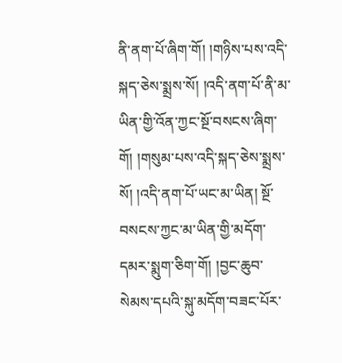ནི་ནག་པོ་ཞིག་གོ། །གཉིས་པས་འདི་སྐད་ཅེས་སྨྲས་སོ། །འདི་ནག་པོ་ནི་མ་ཡིན་གྱི་འོན་ཀྱང་སྔོ་བསངས་ཞིག་གོ། །གསུམ་པས་འདི་སྐད་ཅེས་སྨྲས་སོ། །འདི་ནག་པོ་ཡང་མ་ཡིན། སྔོ་བསངས་ཀྱང་མ་ཡིན་གྱི་མདོག་དམར་སྨུག་ཅིག་གོ། །བྱང་ཆུབ་སེམས་དཔའི་སྐུ་མདོག་བཟང་པོར་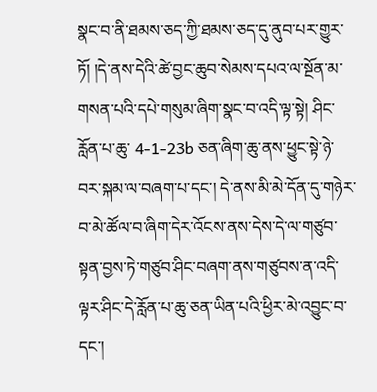སྣང་བ་ནི་ཐམས་ཅད་ཀྱི་ཐམས་ཅད་དུ་ནུབ་པར་གྱུར་ཏོ། །དེ་ནས་དེའི་ཚེ་བྱང་ཆུབ་སེམས་དཔའ་ལ་སྔོན་མ་གསན་པའི་དཔེ་གསུམ་ཞིག་སྣང་བ་འདི་ལྟ་སྟེ། ཤིང་རློན་པ་ཆུ་ 4-1-23b ཅན་ཞིག་ཆུ་ནས་ཕྱུང་སྟེ་ཉེ་བར་སྐམ་ལ་བཞག་པ་དང་། དེ་ནས་མི་མེ་དོན་དུ་གཉེར་བ་མེ་ཚོལ་བ་ཞིག་དེར་འོངས་ནས་དེས་དེ་ལ་གཙུབ་སྟན་བྱས་ཏེ་གཙུབ་ཤིང་བཞག་ནས་གཙུབས་ན་འདི་ལྟར་ཤིང་དེ་རློན་པ་ཆུ་ཅན་ཡིན་པའི་ཕྱིར་མེ་འབྱུང་བ་དང་།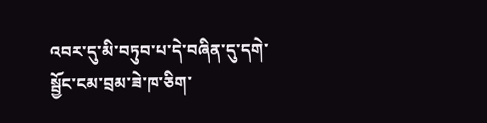འབར་དུ་མི་བཏུབ་པ་དེ་བཞིན་དུ་དགེ་ སྦྱོང་ངམ་བྲམ་ཟེ་ཁ་ཅིག་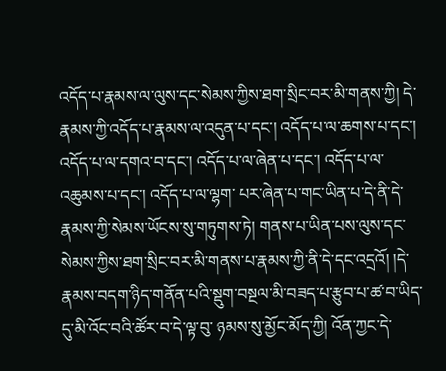འདོད་པ་རྣམས་ལ་ལུས་དང་སེམས་ཀྱིས་ཐག་སྲིང་བར་མི་གནས་ཀྱི། དེ་རྣམས་ཀྱི་འདོད་པ་རྣམས་ལ་འདུན་པ་དང་། འདོད་པ་ལ་ཆགས་པ་དང་། འདོད་པ་ལ་དགའ་བ་དང་། འདོད་པ་ལ་ཞེན་པ་དང་། འདོད་པ་ལ་འཆུམས་པ་དང་། འདོད་པ་ལ་ལྷག་ པར་ཞེན་པ་གང་ཡིན་པ་དེ་ནི་དེ་རྣམས་ཀྱི་སེམས་ཡོངས་སུ་གཏུགས་ཏེ། གནས་པ་ཡིན་པས་ལུས་དང་སེམས་ཀྱིས་ཐག་སྲིང་བར་མི་གནས་པ་རྣམས་ཀྱི་ནི་དེ་དང་འདྲའོ། །དེ་རྣམས་བདག་ཉིད་གནོན་པའི་སྡུག་བསྔལ་མི་བཟད་པ་རྩུབ་པ་ཚ་བ་ཡིད་དུ་མི་འོང་བའི་ཚོར་བ་དེ་ལྟ་བུ་ ཉམས་སུ་མྱོང་མོད་ཀྱི། འོན་ཀྱང་དེ་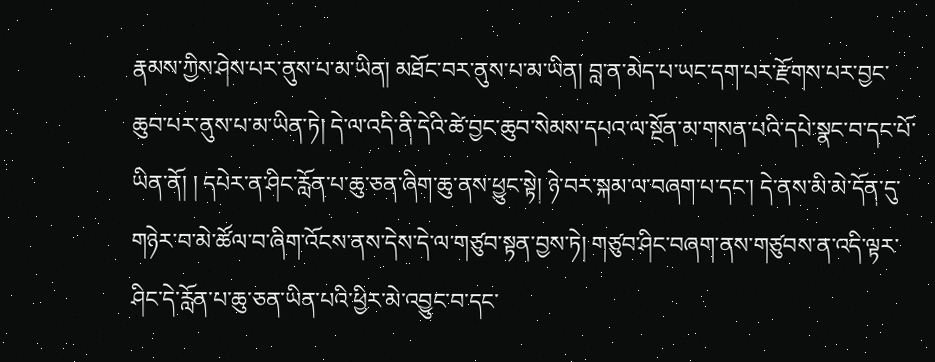རྣམས་ཀྱིས་ཤེས་པར་ནུས་པ་མ་ཡིན། མཐོང་བར་ནུས་པ་མ་ཡིན། བླ་ན་མེད་པ་ཡང་དག་པར་རྫོགས་པར་བྱང་ཆུབ་པར་ནུས་པ་མ་ཡིན་ཏེ། དེ་ལ་འདི་ནི་དེའི་ཚེ་བྱང་ཆུབ་སེམས་དཔའ་ལ་སྔོན་མ་གསན་པའི་དཔེ་སྣང་བ་དང་པོ་ཡིན་ནོ། ། དཔེར་ན་ཤིང་རློན་པ་ཆུ་ཅན་ཞིག་ཆུ་ནས་ཕྱུང་སྟེ། ཉེ་བར་སྐམ་ལ་བཞག་པ་དང་། དེ་ནས་མི་མེ་དོན་དུ་གཉེར་བ་མེ་ཚོལ་བ་ཞིག་འོངས་ནས་དེས་དེ་ལ་གཙུབ་སྟན་བྱས་ཏེ། གཙུབ་ཤིང་བཞག་ནས་གཙུབས་ན་འདི་ལྟར་ཤིང་དེ་རློན་པ་ཆུ་ཅན་ཡིན་པའི་ཕྱིར་མེ་འབྱུང་བ་དང་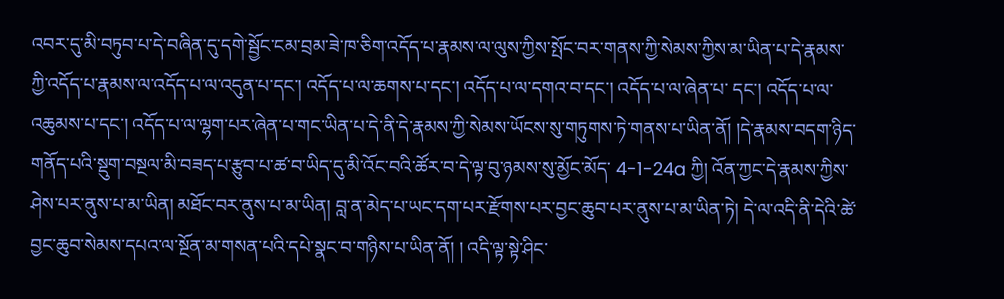འབར་དུ་མི་བཏུབ་པ་དེ་བཞིན་དུ་དགེ་སྦྱོང་ངམ་བྲམ་ཟེ་ཁ་ཅིག་འདོད་པ་རྣམས་ལ་ལུས་ཀྱིས་སྤོང་བར་གནས་ཀྱི་སེམས་ཀྱིས་མ་ཡིན་པ་དེ་རྣམས་ཀྱི་འདོད་པ་རྣམས་ལ་འདོད་པ་ལ་འདུན་པ་དང་། འདོད་པ་ལ་ཆགས་པ་དང་། འདོད་པ་ལ་དགའ་བ་དང་། འདོད་པ་ལ་ཞེན་པ་ དང་། འདོད་པ་ལ་འཆུམས་པ་དང་། འདོད་པ་ལ་ལྷག་པར་ཞེན་པ་གང་ཡིན་པ་དེ་ནི་དེ་རྣམས་ཀྱི་སེམས་ཡོངས་སུ་གཏུགས་ཏེ་གནས་པ་ཡིན་ནོ། །དེ་རྣམས་བདག་ཉིད་གནོད་པའི་སྡུག་བསྔལ་མི་བཟད་པ་རྩུབ་པ་ཚ་བ་ཡིད་དུ་མི་འོང་བའི་ཚོར་བ་དེ་ལྟ་བུ་ཉམས་སུ་མྱོང་མོད་ 4-1-24a ཀྱི། འོན་ཀྱང་དེ་རྣམས་ཀྱིས་ཤེས་པར་ནུས་པ་མ་ཡིན། མཐོང་བར་ནུས་པ་མ་ཡིན། བླ་ན་མེད་པ་ཡང་དག་པར་རྫོགས་པར་བྱང་ཆུབ་པར་ནུས་པ་མ་ཡིན་ཏེ། དེ་ལ་འདི་ནི་དེའི་ཚེ་བྱང་ཆུབ་སེམས་དཔའ་ལ་སྔོན་མ་གསན་པའི་དཔེ་སྣང་བ་གཉིས་པ་ཡིན་ནོ། ། འདི་ལྟ་སྟེ་ཤིང་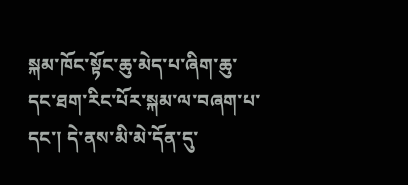སྐམ་ཁོང་སྟོང་ཆུ་མེད་པ་ཞིག་ཆུ་དང་ཐག་རིང་པོར་སྐམ་ལ་བཞག་པ་དང་། དེ་ནས་མི་མེ་དོན་དུ་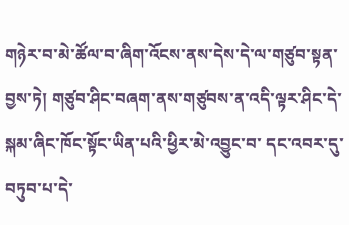གཉེར་བ་མེ་ཚོལ་བ་ཞིག་འོངས་ནས་དེས་དེ་ལ་གཙུབ་སྟན་བྱས་ཏེ། གཙུབ་ཤིང་བཞག་ནས་གཙུབས་ན་འདི་ལྟར་ཤིང་དེ་སྐམ་ཞིང་ཁོང་སྟོང་ཡིན་པའི་ཕྱིར་མེ་འབྱུང་བ་ དང་འབར་དུ་བཏུབ་པ་དེ་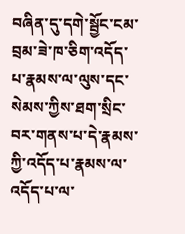བཞིན་དུ་དགེ་སྦྱོང་ངམ་བྲམ་ཟེ་ཁ་ཅིག་འདོད་པ་རྣམས་ལ་ལུས་དང་སེམས་ཀྱིས་ཐག་སྲིང་བར་གནས་པ་དེ་རྣམས་ཀྱི་འདོད་པ་རྣམས་ལ་འདོད་པ་ལ་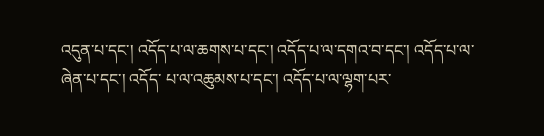འདུན་པ་དང་། འདོད་པ་ལ་ཆགས་པ་དང་། འདོད་པ་ལ་དགའ་བ་དང་། འདོད་པ་ལ་ཞེན་པ་དང་། འདོད་ པ་ལ་འཆུམས་པ་དང་། འདོད་པ་ལ་ལྷག་པར་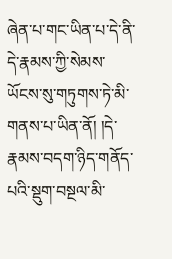ཞེན་པ་གང་ཡིན་པ་དེ་ནི་དེ་རྣམས་ཀྱི་སེམས་ཡོངས་སུ་གཏུགས་ཏེ་མི་གནས་པ་ཡིན་ནོ། །དེ་རྣམས་བདག་ཉིད་གནོད་པའི་སྡུག་བསྔལ་མི་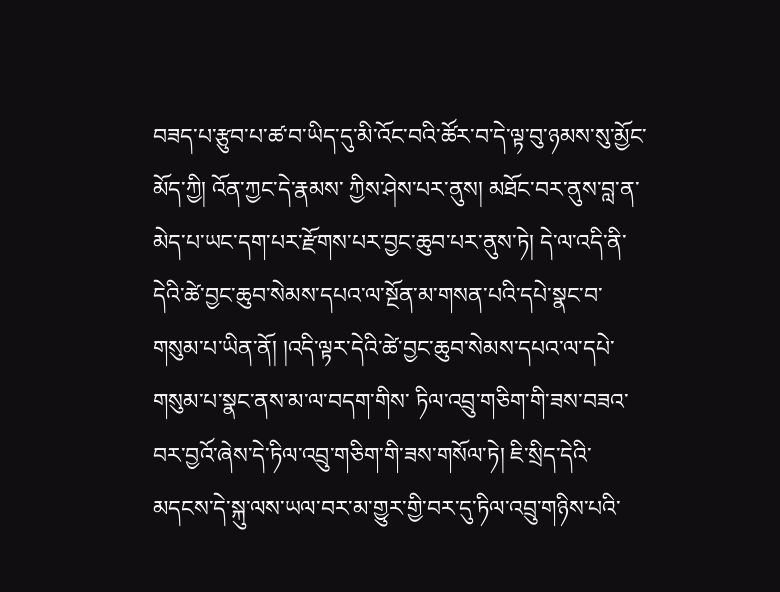བཟད་པ་རྩུབ་པ་ཚ་བ་ཡིད་དུ་མི་འོང་བའི་ཚོར་བ་དེ་ལྟ་བུ་ཉམས་སུ་མྱོང་མོད་ཀྱི། འོན་ཀྱང་དེ་རྣམས་ ཀྱིས་ཤེས་པར་ནུས། མཐོང་བར་ནུས་བླ་ན་མེད་པ་ཡང་དག་པར་རྫོགས་པར་བྱང་ཆུབ་པར་ནུས་ཏེ། དེ་ལ་འདི་ནི་དེའི་ཚེ་བྱང་ཆུབ་སེམས་དཔའ་ལ་སྔོན་མ་གསན་པའི་དཔེ་སྣང་བ་གསུམ་པ་ཡིན་ནོ། །འདི་ལྟར་དེའི་ཚེ་བྱང་ཆུབ་སེམས་དཔའ་ལ་དཔེ་གསུམ་པ་སྣང་ནས་མ་ལ་བདག་གིས་ ཏིལ་འབྲུ་གཅིག་གི་ཟས་བཟའ་བར་བྱའོ་ཞེས་དེ་ཏིལ་འབྲུ་གཅིག་གི་ཟས་གསོལ་ཏེ། ཇི་སྲིད་དེའི་མདངས་དེ་སྐུ་ལས་ཡལ་བར་མ་གྱུར་གྱི་བར་དུ་ཏིལ་འབྲུ་གཉིས་པའི་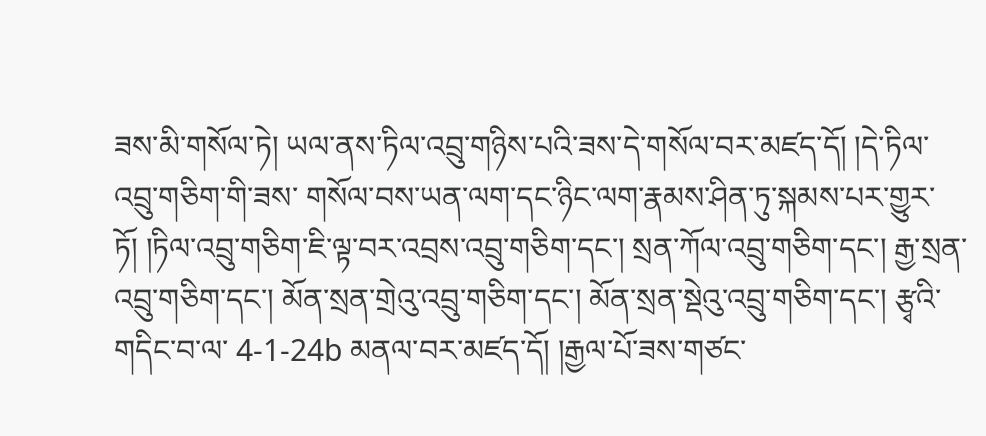ཟས་མི་གསོལ་ཏེ། ཡལ་ནས་ཏིལ་འབྲུ་གཉིས་པའི་ཟས་དེ་གསོལ་བར་མཛད་དོ། །དེ་ཏིལ་འབྲུ་གཅིག་གི་ཟས་ གསོལ་བས་ཡན་ལག་དང་ཉིང་ལག་རྣམས་ཤིན་ཏུ་སྐམས་པར་གྱུར་ཏོ། །ཏིལ་འབྲུ་གཅིག་ཇི་ལྟ་བར་འབྲས་འབྲུ་གཅིག་དང་། སྲན་ཀོལ་འབྲུ་གཅིག་དང་། རྒྱ་སྲན་འབྲུ་གཅིག་དང་། མོན་སྲན་གྲེའུ་འབྲུ་གཅིག་དང་། མོན་སྲན་སྡེའུ་འབྲུ་གཅིག་དང་། རྩྭའི་གདིང་བ་ལ་ 4-1-24b མནལ་བར་མཛད་དོ། །རྒྱལ་པོ་ཟས་གཙང་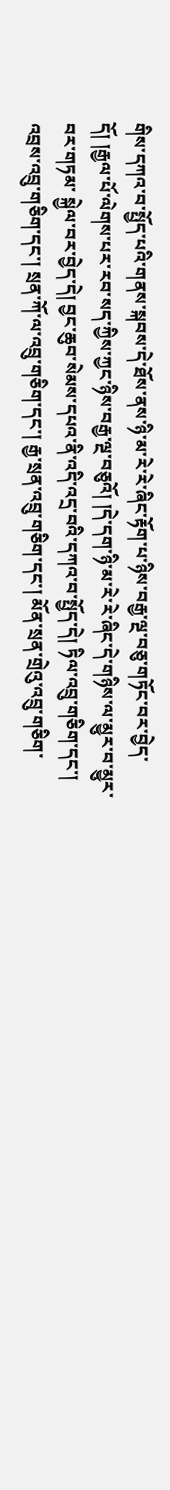གིས་དཀའ་བ་སྤྱོད་པའི་གནས་སྐབས་དེ་ཐོས་ནས་ཉི་མ་རེ་རེ་ཞིང་རྟོག་པ་ཉིས་བརྒྱ་ལྔ་བཅུ་གཏོང་བར་བྱེད་དོ། །རྒྱལ་པོ་ལེགས་པར་རབ་སད་ཀྱིས་ཀྱང་ཉིས་བརྒྱ་ལྔ་བཅུའོ། །དེ་དག་ཉི་མ་རེ་རེ་ཞིང་དེ་གཉིས་ལ་མྱུར་བ་མྱུར་བར་གཏམ་ སྐྱེལ་བར་བྱེད་དེ། བྱང་ཆུབ་སེམས་དཔའ་ནི་འདི་འདྲ་བའི་དཀའ་བ་སྤྱོད་དེ། ཏིལ་འབྲུ་གཅིག་དང་། འབྲས་འབྲུ་གཅིག་དང་། སྲན་ཀོ་ལ་འབྲུ་གཅིག་དང་། རྒྱ་སྲན་འབྲུ་གཅིག་དང་། མོན་སྲན་གྲེའུ་འབྲུ་གཅིག་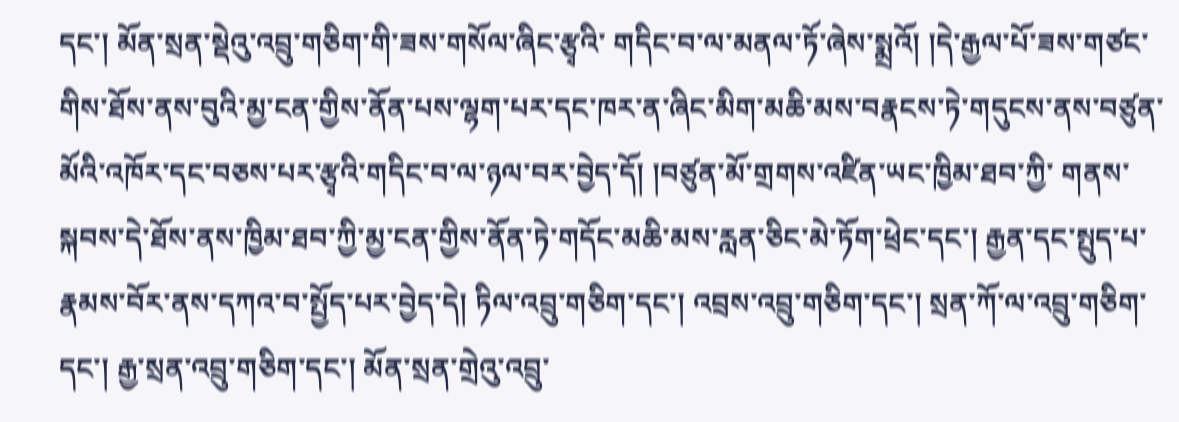དང་། མོན་སྲན་སྡེའུ་འབྲུ་གཅིག་གི་ཟས་གསོལ་ཞིང་རྩྭའི་ གདིང་བ་ལ་མནལ་ཏོ་ཞེས་སྨྲའོ། །དེ་རྒྱལ་པོ་ཟས་གཙང་གིས་ཐོས་ནས་བུའི་མྱ་ངན་གྱིས་ནོན་པས་ལྷག་པར་དང་ཁར་ན་ཞིང་མིག་མཆི་མས་བརྣངས་ཏེ་གདུངས་ནས་བཙུན་མོའི་འཁོར་དང་བཅས་པར་རྩྭའི་གདིང་བ་ལ་ཉལ་བར་བྱེད་དོ། །བཙུན་མོ་གྲགས་འཛིན་ཡང་ཁྱིམ་ཐབ་ཀྱི་ གནས་སྐབས་དེ་ཐོས་ནས་ཁྱིམ་ཐབ་ཀྱི་མྱ་ངན་གྱིས་ནོན་ཏེ་གདོང་མཆི་མས་རླན་ཅིང་མེ་ཏོག་ཕྲེང་དང་། རྒྱན་དང་སྤུད་པ་རྣམས་བོར་ནས་དཀའ་བ་སྤྱོད་པར་བྱེད་དེ། ཏིལ་འབྲུ་གཅིག་དང་། འབྲས་འབྲུ་གཅིག་དང་། སྲན་ཀོ་ལ་འབྲུ་གཅིག་དང་། རྒྱ་སྲན་འབྲུ་གཅིག་དང་། མོན་སྲན་གྲེའུ་འབྲུ་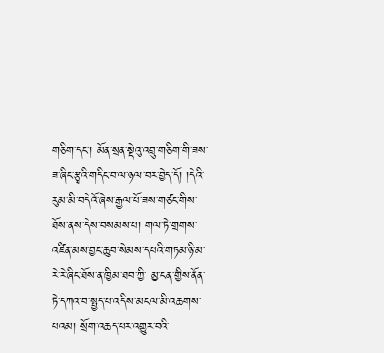གཅིག་དང་། མོན་སྲན་སྡེའུ་འབྲུ་གཅིག་གི་ཟས་ཟ་ཞིང་རྩྭའི་གདིང་བ་ལ་ཉལ་བར་བྱེད་དོ། །དེའི་རུམ་མི་བདེའོ་ཞེས་རྒྱལ་པོ་ཟས་གཙང་གིས་ཐོས་ནས་དེས་བསམས་པ། གལ་ཏེ་གྲགས་འཛིན་མས་བྱང་ཆུབ་སེམས་དཔའི་གཏམ་ཉི་མ་རེ་རེ་ཞིང་ཐོས་ན་ཁྱིམ་ཐབ་ཀྱི་ མྱ་ངན་གྱིས་ནོན་ཏེ་དཀའ་བ་སྤྱད་པ་འདིས་མངལ་མི་འཆགས་པའམ། སྲོག་འཆད་པར་འགྱུར་བའི་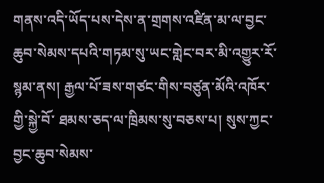གནས་འདི་ཡོད་པས་དེས་ན་གྲགས་འཛིན་མ་ལ་བྱང་ཆུབ་སེམས་དཔའི་གཏམ་སུ་ཡང་གླེང་བར་མི་འགྱུར་རོ་སྙམ་ནས། རྒྱལ་པོ་ཟས་གཙང་གིས་བཙུན་མོའི་འཁོར་གྱི་སྐྱེ་བོ་ ཐམས་ཅད་ལ་ཁྲིམས་སུ་བཅས་པ། སུས་ཀྱང་བྱང་ཆུབ་སེམས་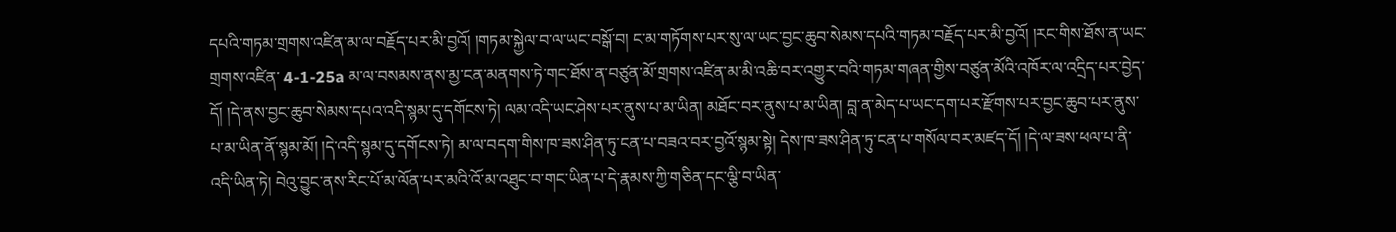དཔའི་གཏམ་གྲགས་འཛིན་མ་ལ་བརྗོད་པར་མི་བྱའོ། །གཏམ་སྐྱེལ་བ་ལ་ཡང་བསྒོ་བ། ང་མ་གཏོགས་པར་སུ་ལ་ཡང་བྱང་ཆུབ་སེམས་དཔའི་གཏམ་བརྗོད་པར་མི་བྱའོ། །རང་གིས་ཐོས་ན་ཡང་གྲགས་འཛིན་ 4-1-25a མ་ལ་བསམས་ནས་མྱ་ངན་མནགས་ཏེ་གང་ཐོས་ན་བཙུན་མོ་གྲགས་འཛིན་མ་མི་འཆི་བར་འགྱུར་བའི་གཏམ་གཞན་གྱིས་བཙུན་མོའི་འཁོར་ལ་འདྲིད་པར་བྱེད་དོ། །དེ་ནས་བྱང་ཆུབ་སེམས་དཔའ་འདི་སྙམ་དུ་དགོངས་ཏེ། ལམ་འདི་ཡང་ཤེས་པར་ནུས་པ་མ་ཡིན། མཐོང་བར་ནུས་པ་མ་ཡིན། བླ་ན་མེད་པ་ཡང་དག་པར་རྫོགས་པར་བྱང་ཆུབ་པར་ནུས་པ་མ་ཡིན་ནོ་སྙམ་མོ། །དེ་འདི་སྙམ་དུ་དགོངས་ཏེ། མ་ལ་བདག་གིས་ཁ་ཟས་ཤིན་ཏུ་ངན་པ་བཟའ་བར་བྱའོ་སྙམ་སྟེ། དེས་ཁ་ཟས་ཤིན་ཏུ་ངན་པ་གསོལ་བར་མཛད་དོ། །དེ་ལ་ཟས་ཕལ་པ་ནི་ འདི་ཡིན་ཏེ། བེའུ་བྱུང་ནས་རིང་པོ་མ་ལོན་པར་མའི་འོ་མ་འཐུང་བ་གང་ཡིན་པ་དེ་རྣམས་ཀྱི་གཅིན་དང་ལྕི་བ་ཡིན་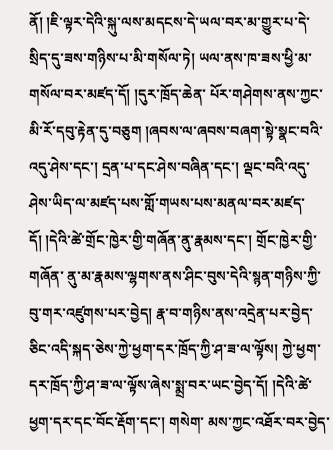ནོ། །ཇི་ལྟར་དེའི་སྐུ་ལས་མདངས་དེ་ཡལ་བར་མ་གྱུར་པ་དེ་སྲིད་དུ་ཟས་གཉིས་པ་མི་གསོལ་ཏེ། ཡལ་ནས་ཁ་ཟས་ཕྱི་མ་གསོལ་བར་མཛད་དོ། །དུར་ཁྲོད་ཆེན་ པོར་གཤེགས་ནས་ཀྱང་མི་རོ་དབུ་རྟེན་དུ་བཅུག །ཞབས་ལ་ཞབས་བཞག་སྟེ་སྣང་བའི་འདུ་ཤེས་དང་། དྲན་པ་དང་ཤེས་བཞིན་དང་། ལྡང་བའི་འདུ་ཤེས་ཡིད་ལ་མཛད་པས་གློ་གཡས་པས་མནལ་བར་མཛད་དོ། །དེའི་ཚེ་གྲོང་ཁྱེར་གྱི་གཞོན་ནུ་རྣམས་དང་། གྲོང་ཁྱེར་གྱི་གཞོན་ ནུ་མ་རྣམས་ལྷགས་ནས་ཤིང་བུས་དེའི་སྙན་གཉིས་ཀྱི་བུ་གར་འཛུགས་པར་བྱེད། རྣ་བ་གཉིས་ནས་འདྲེན་པར་བྱེད་ཅིང་འདི་སྐད་ཅེས་ཀྱེ་ཕྱག་དར་ཁྲོད་ཀྱི་ཤ་ཟ་ལ་ལྟོས། ཀྱེ་ཕྱག་དར་ཁྲོད་ཀྱི་ཤ་ཟ་ལ་ལྟོས་ཞེས་སྨྲ་བར་ཡང་བྱེད་དོ། །དེའི་ཚེ་ཕྱག་དར་དང་བོང་རྡོག་དང་། གསེག་ མས་ཀྱང་འཐོར་བར་བྱེད་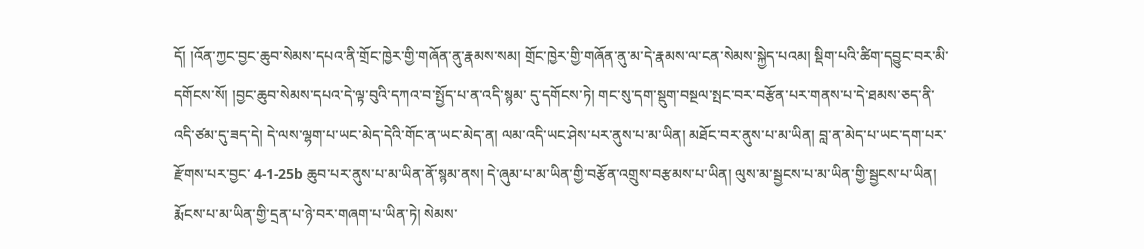དོ། །འོན་ཀྱང་བྱང་ཆུབ་སེམས་དཔའ་ནི་གྲོང་ཁྱེར་གྱི་གཞོན་ནུ་རྣམས་སམ། གྲོང་ཁྱེར་གྱི་གཞོན་ནུ་མ་དེ་རྣམས་ལ་ངན་སེམས་སྐྱེད་པའམ། སྡིག་པའི་ཚིག་དབྱུང་བར་མི་དགོངས་སོ། །བྱང་ཆུབ་སེམས་དཔའ་དེ་ལྟ་བུའི་དཀའ་བ་སྤྱོད་པ་ན་འདི་སྙམ་ དུ་དགོངས་ཏེ། གང་སུ་དག་སྡུག་བསྔལ་སྤང་བར་བརྩོན་པར་གནས་པ་དེ་ཐམས་ཅད་ནི་འདི་ཙམ་དུ་ཟད་དེ། དེ་ལས་ལྷག་པ་ཡང་མེད་དེའི་གོང་ན་ཡང་མེད་ན། ལམ་འདི་ཡང་ཤེས་པར་ནུས་པ་མ་ཡིན། མཐོང་བར་ནུས་པ་མ་ཡིན། བླ་ན་མེད་པ་ཡང་དག་པར་རྫོགས་པར་བྱང་ 4-1-25b ཆུབ་པར་ནུས་པ་མ་ཡིན་ནོ་སྙམ་ནས། དེ་ཞུམ་པ་མ་ཡིན་གྱི་བརྩོན་འགྲུས་བརྩམས་པ་ཡིན། ལུས་མ་སྦྱངས་པ་མ་ཡིན་གྱི་སྦྱངས་པ་ཡིན། རྨོངས་པ་མ་ཡིན་གྱི་དྲན་པ་ཉེ་བར་གཞག་པ་ཡིན་ཏེ། སེམས་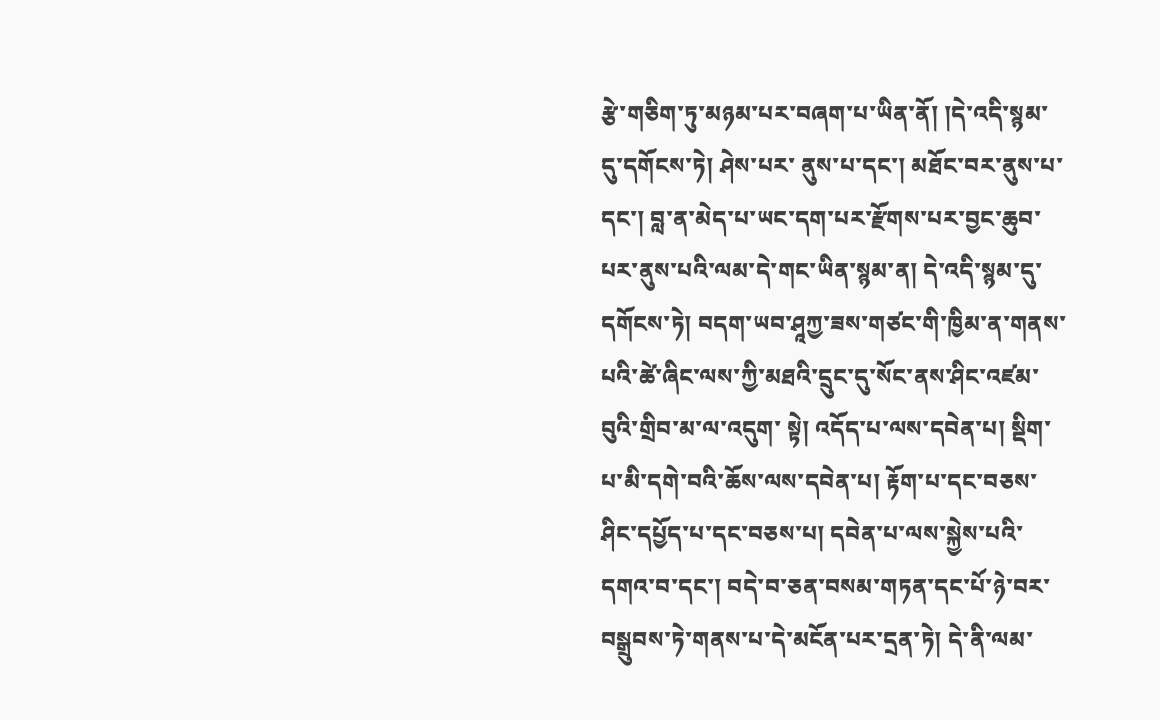རྩེ་གཅིག་ཏུ་མཉམ་པར་བཞག་པ་ཡིན་ནོ། །དེ་འདི་སྙམ་དུ་དགོངས་ཏེ། ཤེས་པར་ ནུས་པ་དང་། མཐོང་བར་ནུས་པ་དང་། བླ་ན་མེད་པ་ཡང་དག་པར་རྫོགས་པར་བྱང་ཆུབ་པར་ནུས་པའི་ལམ་དེ་གང་ཡིན་སྙམ་ན། དེ་འདི་སྙམ་དུ་དགོངས་ཏེ། བདག་ཡབ་ཤཱཀྱ་ཟས་གཙང་གི་ཁྱིམ་ན་གནས་པའི་ཚེ་ཞིང་ལས་ཀྱི་མཐའི་དྲུང་དུ་སོང་ནས་ཤིང་འཛམ་བུའི་གྲིབ་མ་ལ་འདུག་ སྟེ། འདོད་པ་ལས་དབེན་པ། སྡིག་པ་མི་དགེ་བའི་ཆོས་ལས་དབེན་པ། རྟོག་པ་དང་བཅས་ཤིང་དཔྱོད་པ་དང་བཅས་པ། དབེན་པ་ལས་སྐྱེས་པའི་དགའ་བ་དང་། བདེ་བ་ཅན་བསམ་གཏན་དང་པོ་ཉེ་བར་བསྒྲུབས་ཏེ་གནས་པ་དེ་མངོན་པར་དྲན་ཏེ། དེ་ནི་ལམ་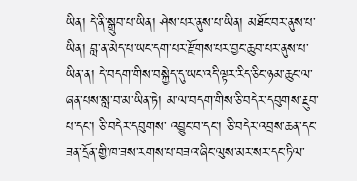ཡིན། དེ་ནི་སྒྲུབ་པ་ཡིན། ཤེས་པར་ནུས་པ་ཡིན། མཐོང་བར་ནུས་པ་ཡིན། བླ་ན་མེད་པ་ཡང་དག་པར་རྫོགས་པར་བྱང་ཆུབ་པར་ནུས་པ་ཡིན་ན། དེ་བདག་གིས་བསྐྱེད་དུ་ཡང་འདི་ལྟར་རིད་ཅིང་ཉམ་ཆུང་ལ་ཞན་པས་སླ་བ་མ་ཡིན་ཏེ། མ་ལ་བདག་གིས་ཅི་བདེར་དབུགས་རྔུབ་པ་དང་། ཅི་བདེར་དབུགས་ འབྱུང་བ་དང་། ཅི་བདེར་འབྲས་ཆན་དང་ཟན་དྲོན་གྱི་ཁ་ཟས་རགས་པ་བཟའ་ཞིང་ལུས་མར་སར་དང་ཏིལ་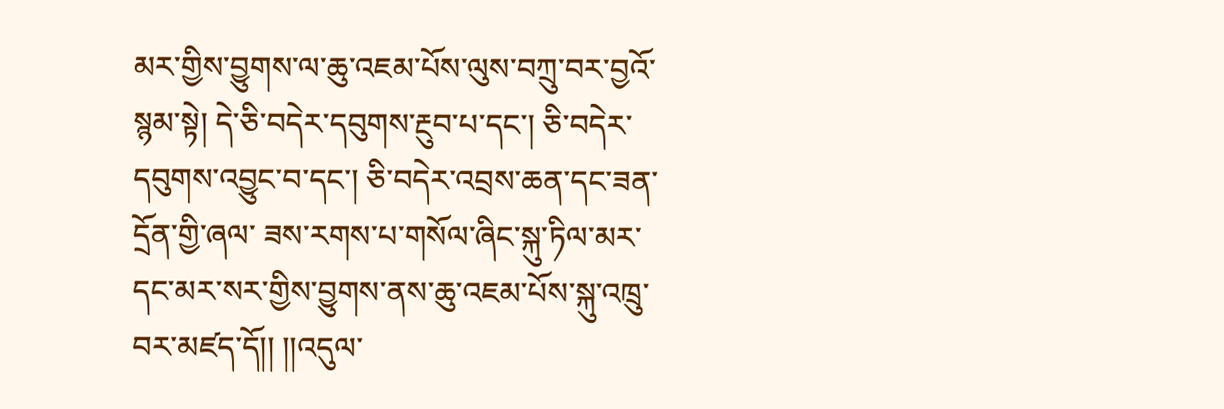མར་གྱིས་བྱུགས་ལ་ཆུ་འཇམ་པོས་ལུས་བཀྲུ་བར་བྱའོ་སྙམ་སྟེ། དེ་ཅི་བདེར་དབུགས་རྔུབ་པ་དང་། ཅི་བདེར་དབུགས་འབྱུང་བ་དང་། ཅི་བདེར་འབྲས་ཆན་དང་ཟན་དྲོན་གྱི་ཞལ་ ཟས་རགས་པ་གསོལ་ཞིང་སྐུ་ཏིལ་མར་དང་མར་སར་གྱིས་བྱུགས་ནས་ཆུ་འཇམ་པོས་སྐུ་འཁྲུ་བར་མཛད་དོ།། །།འདུལ་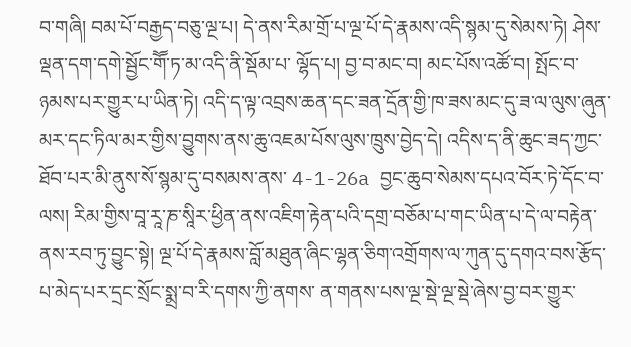བ་གཞི། བམ་པོ་བརྒྱད་བཅུ་ལྔ་པ། དེ་ནས་རིམ་གྲོ་པ་ལྔ་པོ་དེ་རྣམས་འདི་སྙམ་དུ་སེམས་ཏེ། ཤེས་ལྡན་དག་དགེ་སྦྱོང་གཽ་ཏ་མ་འདི་ནི་སྡོམ་པ་ ལྷོད་པ། བྱ་བ་མང་བ། མང་པོས་འཚོ་བ། སྤོང་བ་ཉམས་པར་གྱུར་པ་ཡིན་ཏེ། འདི་ད་ལྟ་འབྲས་ཆན་དང་ཟན་དྲོན་གྱི་ཁ་ཟས་མང་དུ་ཟ་ལ་ལུས་ཞུན་མར་དང་ཏིལ་མར་གྱིས་བྱུགས་ནས་ཆུ་འཇམ་པོས་ལུས་ཁྲུས་བྱེད་དེ། འདིས་ད་ནི་ཆུང་ཟད་ཀྱང་ཐོབ་པར་མི་ནུས་སོ་སྙམ་དུ་བསམས་ནས་ 4-1-26a བྱང་ཆུབ་སེམས་དཔའ་བོར་ཏེ་དོང་བ་ལས། རིམ་གྱིས་བཱ་རཱ་ཎ་སཱིར་ཕྱིན་ནས་འཇིག་རྟེན་པའི་དགྲ་བཅོམ་པ་གང་ཡིན་པ་དེ་ལ་བརྟེན་ནས་རབ་ཏུ་བྱུང་སྟེ། ལྔ་པོ་དེ་རྣམས་བློ་མཐུན་ཞིང་ལྷན་ཅིག་འགྲོགས་ལ་ཀུན་དུ་དགའ་བས་རྩོད་པ་མེད་པར་དྲང་སྲོང་སྨྲ་བ་རི་དགས་ཀྱི་ནགས་ ན་གནས་པས་ལྔ་སྡེ་ལྔ་སྡེ་ཞེས་བྱ་བར་གྱུར་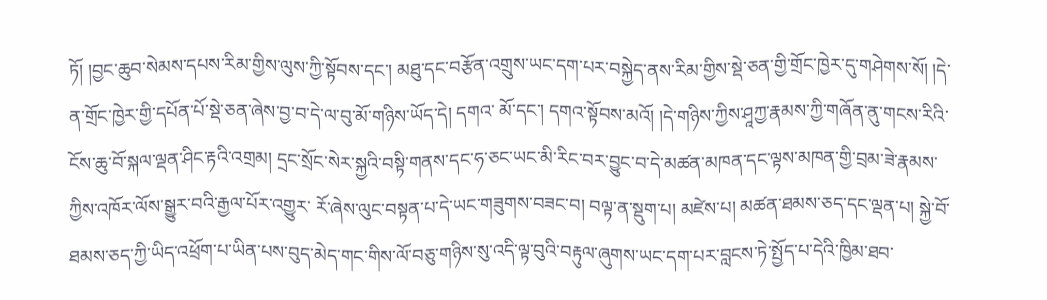ཏོ། །བྱང་ཆུབ་སེམས་དཔས་རིམ་གྱིས་ལུས་ཀྱི་སྟོབས་དང་། མཐུ་དང་བརྩོན་འགྲུས་ཡང་དག་པར་བསྐྱེད་ནས་རིམ་གྱིས་སྡེ་ཅན་གྱི་གྲོང་ཁྱེར་དུ་གཤེགས་སོ། །དེ་ན་གྲོང་ཁྱེར་གྱི་དཔོན་པོ་སྡེ་ཅན་ཞེས་བྱ་བ་དེ་ལ་བུ་མོ་གཉིས་ཡོད་དེ། དགའ་ མོ་དང་། དགའ་སྟོབས་མའོ། །དེ་གཉིས་ཀྱིས་ཤཱཀྱ་རྣམས་ཀྱི་གཞོན་ནུ་གངས་རིའི་ངོས་ཆུ་བོ་སྐལ་ལྡན་ཤིང་རྟའི་འགྲམ། དྲང་སྲོང་སེར་སྐྱའི་བསྟི་གནས་དང་ཧ་ཅང་ཡང་མི་རིང་བར་བྱུང་བ་དེ་མཚན་མཁན་དང་ལྟས་མཁན་གྱི་བྲམ་ཟེ་རྣམས་ཀྱིས་འཁོར་ལོས་སྒྱུར་བའི་རྒྱལ་པོར་འགྱུར་ རོ་ཞེས་ལུང་བསྟན་པ་དེ་ཡང་གཟུགས་བཟང་བ། བལྟ་ན་སྡུག་པ། མཛེས་པ། མཚན་ཐམས་ཅད་དང་ལྡན་པ། སྐྱེ་བོ་ཐམས་ཅད་ཀྱི་ཡིད་འཕྲོག་པ་ཡིན་པས་བུད་མེད་གང་གིས་ལོ་བཅུ་གཉིས་སུ་འདི་ལྟ་བུའི་བརྟུལ་ཞུགས་ཡང་དག་པར་བླངས་ཏེ་སྤྱོད་པ་དེའི་ཁྱིམ་ཐབ་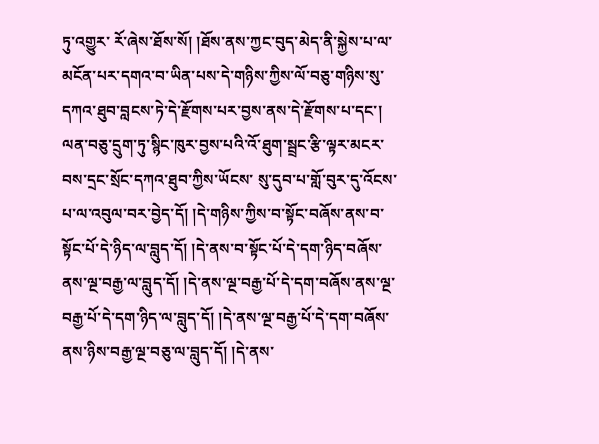ཏུ་འགྱུར་ རོ་ཞེས་ཐོས་སོ། །ཐོས་ནས་ཀྱང་བུད་མེད་ནི་སྐྱེས་པ་ལ་མངོན་པར་དགའ་བ་ཡིན་པས་དེ་གཉིས་ཀྱིས་ལོ་བཅུ་གཉིས་སུ་དཀའ་ཐུབ་བླངས་ཏེ་དེ་རྫོགས་པར་བྱས་ནས་དེ་རྫོགས་པ་དང་། ལན་བཅུ་དྲུག་ཏུ་སྙིང་ཁུར་བྱས་པའི་འོ་ཐུག་སྦྲང་རྩི་ལྟར་མངར་བས་དྲང་སྲོང་དཀའ་ཐུབ་ཀྱིས་ཡོངས་ སུ་དུབ་པ་གློ་བུར་དུ་འོངས་པ་ལ་འབུལ་བར་བྱེད་དོ། །དེ་གཉིས་ཀྱིས་བ་སྟོང་བཞོས་ནས་བ་སྟོང་པོ་དེ་ཉིད་ལ་བླུད་དོ། །དེ་ནས་བ་སྟོང་པོ་དེ་དག་ཉིད་བཞོས་ནས་ལྔ་བརྒྱ་ལ་བླུད་དོ། །དེ་ནས་ལྔ་བརྒྱ་པོ་དེ་དག་བཞོས་ནས་ལྔ་བརྒྱ་པོ་དེ་དག་ཉིད་ལ་བླུད་དོ། །དེ་ནས་ལྔ་བརྒྱ་པོ་དེ་དག་བཞོས་ ནས་ཉིས་བརྒྱ་ལྔ་བཅུ་ལ་བླུད་དོ། །དེ་ནས་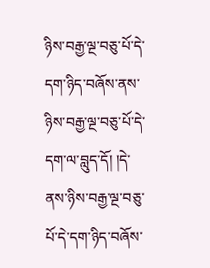ཉིས་བརྒྱ་ལྔ་བཅུ་པོ་དེ་དག་ཉིད་བཞོས་ནས་ཉིས་བརྒྱ་ལྔ་བཅུ་པོ་དེ་དག་ལ་བླུད་དོ། །དེ་ནས་ཉིས་བརྒྱ་ལྔ་བཅུ་པོ་དེ་དག་ཉིད་བཞོས་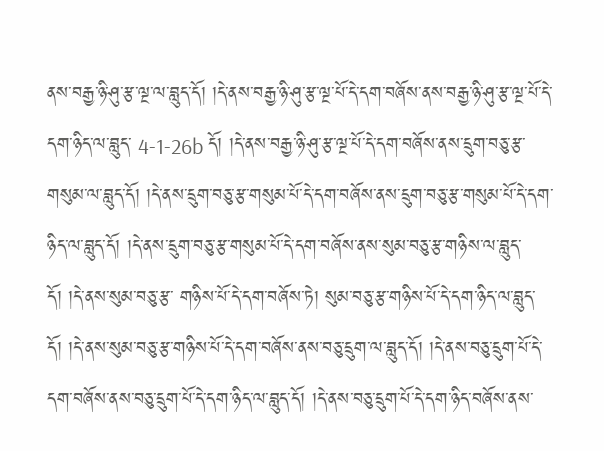ནས་བརྒྱ་ཉི་ཤུ་རྩ་ལྔ་ལ་བླུད་དོ། །དེ་ནས་བརྒྱ་ཉི་ཤུ་རྩ་ལྔ་པོ་དེ་དག་བཞོས་ནས་བརྒྱ་ཉི་ཤུ་རྩ་ལྔ་པོ་དེ་དག་ཉིད་ལ་བླུད་ 4-1-26b དོ། །དེ་ནས་བརྒྱ་ཉི་ཤུ་རྩ་ལྔ་པོ་དེ་དག་བཞོས་ནས་དྲུག་བཅུ་རྩ་གསུམ་ལ་བླུད་དོ། །དེ་ནས་དྲུག་བཅུ་རྩ་གསུམ་པོ་དེ་དག་བཞོས་ནས་དྲུག་བཅུ་རྩ་གསུམ་པོ་དེ་དག་ཉིད་ལ་བླུད་དོ། །དེ་ནས་དྲུག་བཅུ་རྩ་གསུམ་པོ་དེ་དག་བཞོས་ནས་སུམ་བཅུ་རྩ་གཉིས་ལ་བླུད་དོ། །དེ་ནས་སུམ་བཅུ་རྩ་ གཉིས་པོ་དེ་དག་བཞོས་ཏེ། སུམ་བཅུ་རྩ་གཉིས་པོ་དེ་དག་ཉིད་ལ་བླུད་དོ། །དེ་ནས་སུམ་བཅུ་རྩ་གཉིས་པོ་དེ་དག་བཞོས་ནས་བཅུ་དྲུག་ལ་བླུད་དོ། །དེ་ནས་བཅུ་དྲུག་པོ་དེ་དག་བཞོས་ནས་བཅུ་དྲུག་པོ་དེ་དག་ཉིད་ལ་བླུད་དོ། །དེ་ནས་བཅུ་དྲུག་པོ་དེ་དག་ཉིད་བཞོས་ནས་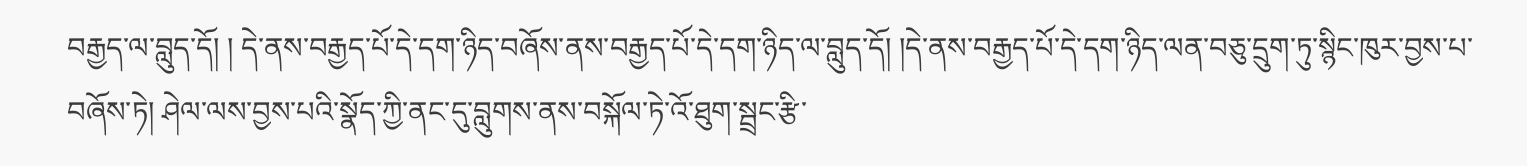བརྒྱད་ལ་བླུད་དོ། ། དེ་ནས་བརྒྱད་པོ་དེ་དག་ཉིད་བཞོས་ནས་བརྒྱད་པོ་དེ་དག་ཉིད་ལ་བླུད་དོ། །དེ་ནས་བརྒྱད་པོ་དེ་དག་ཉིད་ལན་བཅུ་དྲུག་ཏུ་སྙིང་ཁུར་བྱས་པ་བཞོས་ཏེ། ཤེལ་ལས་བྱས་པའི་སྣོད་ཀྱི་ནང་དུ་བླུགས་ནས་བསྐོལ་ཏེ་འོ་ཐུག་སྦྲང་རྩི་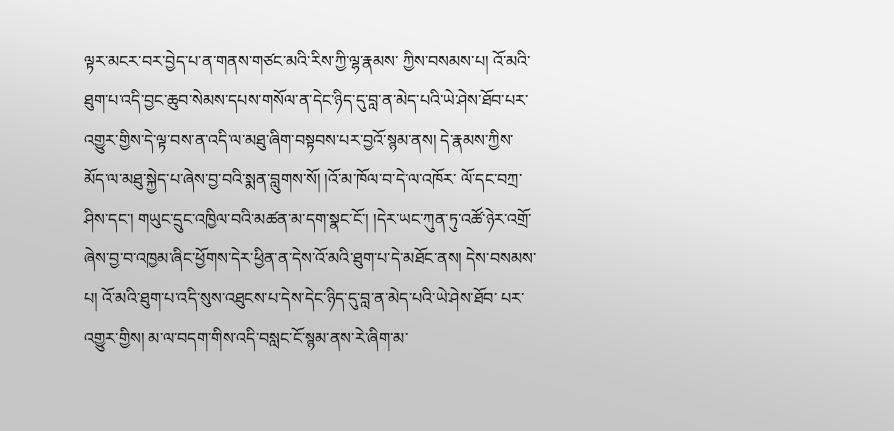ལྟར་མངར་བར་བྱེད་པ་ན་གནས་གཙང་མའི་རིས་ཀྱི་ལྷ་རྣམས་ ཀྱིས་བསམས་པ། འོ་མའི་ཐུག་པ་འདི་བྱང་ཆུབ་སེམས་དཔས་གསོལ་ན་དེང་ཉིད་དུ་བླ་ན་མེད་པའི་ཡེ་ཤེས་ཐོབ་པར་འགྱུར་གྱིས་དེ་ལྟ་བས་ན་འདི་ལ་མཐུ་ཞིག་བསྟབས་པར་བྱའོ་སྙམ་ནས། དེ་རྣམས་ཀྱིས་མོད་ལ་མཐུ་སྐྱེད་པ་ཞེས་བྱ་བའི་སྨན་བླུགས་སོ། །འོ་མ་ཁོལ་བ་དེ་ལ་འཁོར་ ལོ་དང་བཀྲ་ཤིས་དང་། གཡུང་དྲུང་འཁྱིལ་བའི་མཚན་མ་དག་སྣང་ངོ་། །དེར་ཡང་ཀུན་ཏུ་འཚོ་ཉེར་འགྲོ་ཞེས་བྱ་བ་འཁྱམ་ཞིང་ཕྱོགས་དེར་ཕྱིན་ན་དེས་འོ་མའི་ཐུག་པ་དེ་མཐོང་ནས། དེས་བསམས་པ། འོ་མའི་ཐུག་པ་འདི་སུས་འཐུངས་པ་དེས་དེང་ཉིད་དུ་བླ་ན་མེད་པའི་ཡེ་ཤེས་ཐོབ་ པར་འགྱུར་གྱིས། མ་ལ་བདག་གིས་འདི་བསླང་ངོ་སྙམ་ནས་རེ་ཞིག་མ་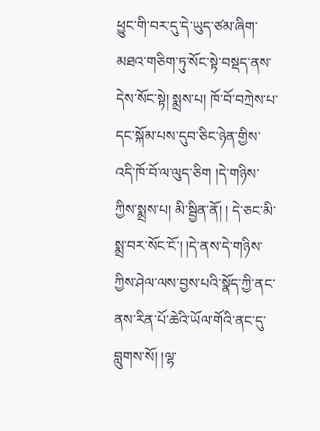ཕྱུང་གི་བར་དུ་དེ་ཡུད་ཙམ་ཞིག་མཐའ་གཅིག་ཏུ་སོང་སྟེ་བསྡད་ནས་དེས་སོང་སྟེ། སྨྲས་པ། ཁོ་བོ་བཀྲེས་པ་དང་སྐོམ་པས་དུབ་ཅིང་ཉེན་གྱིས་འདི་ཁོ་བོ་ལ་ལུད་ཅིག །དེ་གཉིས་ཀྱིས་སྨྲས་པ། མི་སྦྱིན་ནོ། ། དེ་ཅང་མི་སྨྲ་བར་སོང་ངོ་། །དེ་ནས་དེ་གཉིས་ཀྱིས་ཤེལ་ལས་བྱས་པའི་སྣོད་ཀྱི་ནང་ནས་རིན་པོ་ཆེའི་ཡོལ་གོའི་ནང་དུ་བླུགས་སོ། །ལྷ་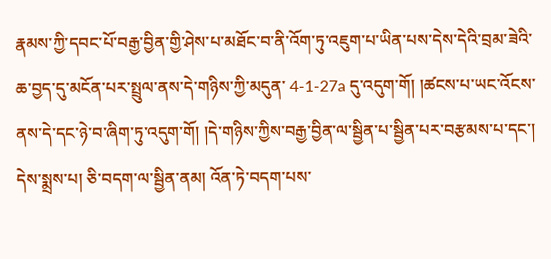རྣམས་ཀྱི་དབང་པོ་བརྒྱ་བྱིན་གྱི་ཤེས་པ་མཐོང་བ་ནི་འོག་ཏུ་འཇུག་པ་ཡིན་པས་དེས་དེའི་བྲམ་ཟེའི་ཆ་བྱད་དུ་མངོན་པར་སྤྲུལ་ནས་དེ་གཉིས་ཀྱི་མདུན་ 4-1-27a དུ་འདུག་གོ། །ཚངས་པ་ཡང་འོངས་ནས་དེ་དང་ཉེ་བ་ཞིག་ཏུ་འདུག་གོ། །དེ་གཉིས་ཀྱིས་བརྒྱ་བྱིན་ལ་སྦྱིན་པ་སྦྱིན་པར་བརྩམས་པ་དང་། དེས་སྨྲས་པ། ཅི་བདག་ལ་སྦྱིན་ནམ། འོན་ཏེ་བདག་པས་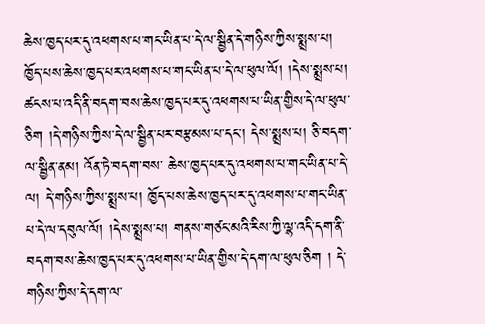ཆེས་ཁྱད་པར་དུ་འཕགས་པ་གང་ཡིན་པ་དེ་ལ་སྦྱིན་དེ་གཉིས་ཀྱིས་སྨྲས་པ། ཁྱོད་པས་ཆེས་ཁྱད་པར་འཕགས་པ་གང་ཡིན་པ་དེ་ལ་ཕུལ་ལོ། །དེས་སྨྲས་པ། ཚངས་པ་འདི་ནི་བདག་བས་ཆེས་ཁྱད་པར་དུ་འཕགས་པ་ཡིན་གྱིས་དེ་ལ་ཕུལ་ཅིག །དེ་གཉིས་ཀྱིས་དེ་ལ་སྦྱིན་པར་བརྩམས་པ་དང་། དེས་སྨྲས་པ། ཅི་བདག་ལ་སྦྱིན་ནམ། འོན་ཏེ་བདག་བས་ ཆེས་ཁྱད་པར་དུ་འཕགས་པ་གང་ཡིན་པ་དེ་ལ། དེ་གཉིས་ཀྱིས་སྨྲས་པ། ཁྱོད་པས་ཆེས་ཁྱད་པར་དུ་འཕགས་པ་གང་ཡིན་པ་དེ་ལ་དབུལ་ལོ། །དེས་སྨྲས་པ། གནས་གཙང་མའི་རིས་ཀྱི་ལྷ་འདི་དག་ནི་བདག་བས་ཆེས་ཁྱད་པར་དུ་འཕགས་པ་ཡིན་གྱིས་དེ་དག་ལ་ཕུལ་ཅིག ། དེ་གཉིས་ཀྱིས་དེ་དག་ལ་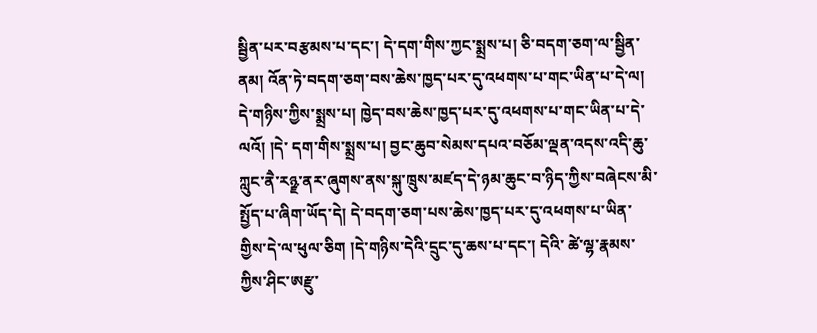སྦྱིན་པར་བརྩམས་པ་དང་། དེ་དག་གིས་ཀྱང་སྨྲས་པ། ཅི་བདག་ཅག་ལ་སྦྱིན་ནམ། འོན་ཏེ་བདག་ཅག་བས་ཆེས་ཁྱད་པར་དུ་འཕགས་པ་གང་ཡིན་པ་དེ་ལ། དེ་གཉིས་ཀྱིས་སྨྲས་པ། ཁྱེད་བས་ཆེས་ཁྱད་པར་དུ་འཕགས་པ་གང་ཡིན་པ་དེ་ལའོ། །དེ་ དག་གིས་སྨྲས་པ། བྱང་ཆུབ་སེམས་དཔའ་བཅོམ་ལྡན་འདས་འདི་ཆུ་ཀླུང་ནཻ་རཉྫ་ནར་ཞུགས་ནས་སྐུ་ཁྲུས་མཛད་དེ་ཉམ་ཆུང་བ་ཉིད་ཀྱིས་བཞེངས་མི་སྤྱོད་པ་ཞིག་ཡོད་དེ། དེ་བདག་ཅག་པས་ཆེས་ཁྱད་པར་དུ་འཕགས་པ་ཡིན་གྱིས་དེ་ལ་ཕུལ་ཅིག །དེ་གཉིས་དེའི་དྲུང་དུ་ཆས་པ་དང་། དེའི་ ཚེ་ལྷ་རྣམས་ཀྱིས་ཤིང་ཨརྫུ་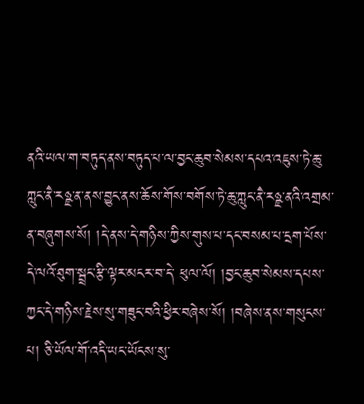ནའི་ཡལ་ག་བཏུད་ནས་བཏུད་པ་ལ་བྱང་ཆུབ་སེམས་དཔའ་འཇུས་ཏེ་ཆུ་ཀླུང་ནཻ་རཉྫ་ན་ནས་བྱུང་ནས་ཆོས་གོས་བགོས་ཏེ་ཆུ་ཀླུང་ནཻ་རཉྫ་ནའི་འགྲམ་ན་བཞུགས་སོ། །དེ་ནས་དེ་གཉིས་ཀྱིས་གུས་པ་དང་བསམ་པ་དྲག་པོས་དེ་ལའོ་ཐུག་སྦྲང་རྩི་ལྟར་མངར་བ་དེ་ ཕུལ་ལོ། །བྱང་ཆུབ་སེམས་དཔས་ཀྱང་དེ་གཉིས་རྗེས་སུ་གཟུང་བའི་ཕྱིར་བཞེས་སོ། །བཞེས་ནས་གསུངས་པ། ཅི་ཡོལ་གོ་འདི་ཡང་ཡོངས་སུ་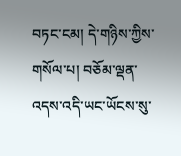བཏང་ངམ། དེ་གཉིས་ཀྱིས་གསོལ་པ། བཅོམ་ལྡན་འདས་འདི་ཡང་ཡོངས་སུ་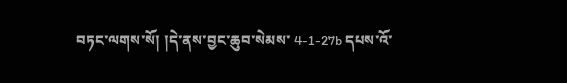བཏང་ལགས་སོ། །དེ་ནས་བྱང་ཆུབ་སེམས་ 4-1-27b དཔས་འོ་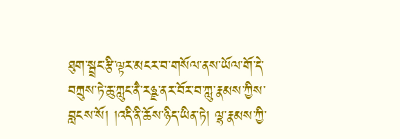ཐུག་སྦྲང་རྩི་ལྟར་མངར་བ་གསོལ་ནས་ཡོལ་གོ་དེ་བཀྲུས་ཏེ་ཆུ་ཀླུང་ནཻ་རཉྫ་ནར་བོར་བ་ཀླུ་རྣམས་ཀྱིས་བླངས་སོ། །འདི་ནི་ཆོས་ཉིད་ཡིན་ཏེ། ལྷ་རྣམས་ཀྱི་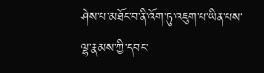ཤེས་པ་མཐོང་བ་ནི་འོག་ཏུ་འཇུག་པ་ཡིན་པས་ལྷ་རྣམས་ཀྱི་དབང་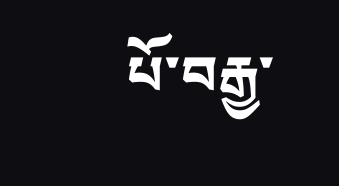པོ་བརྒྱ་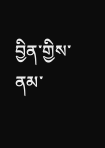བྱིན་གྱིས་ནམ་